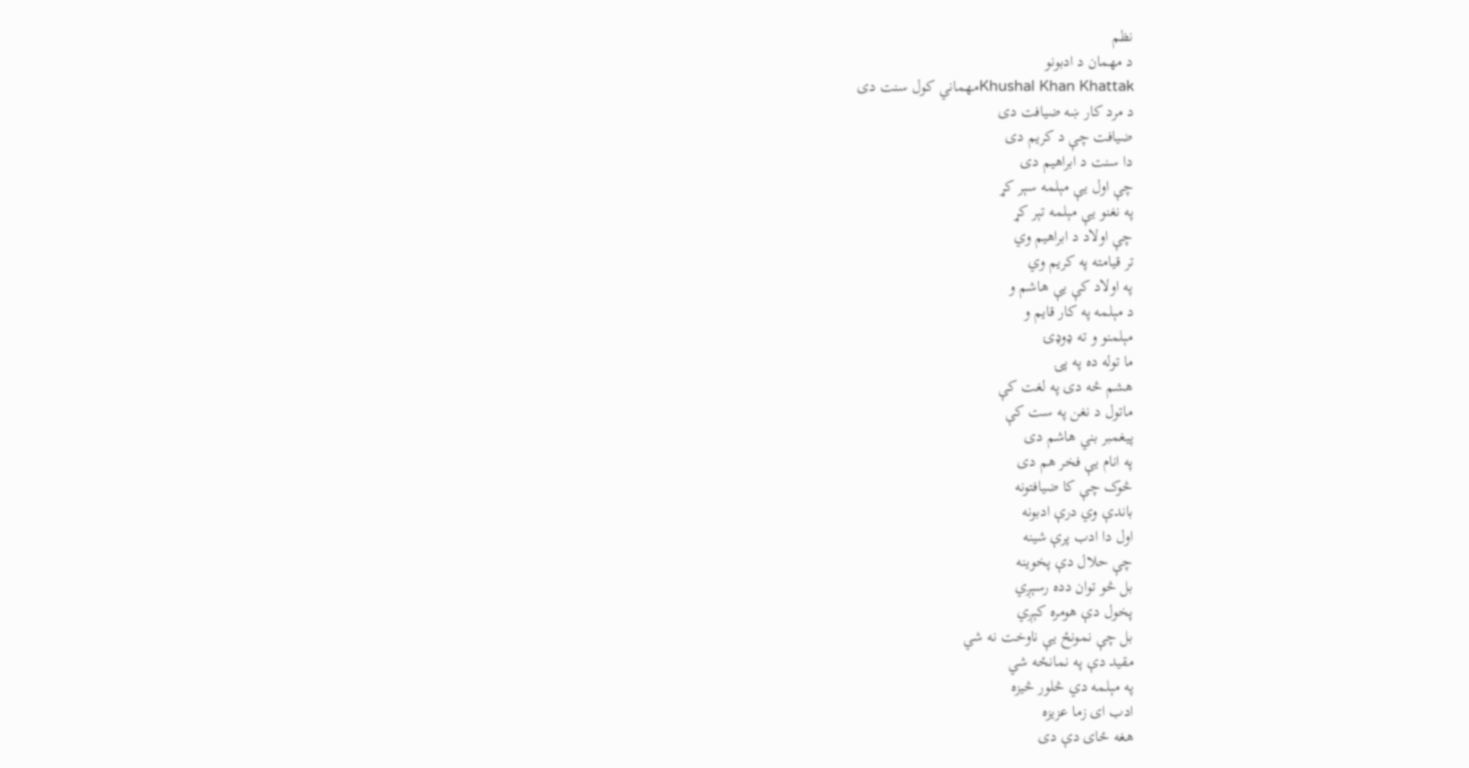نظم
د مهمان د ادبونو
Khushal Khan Khattakمهماني کول سنت دی
د مرد کار ښه ضيافت دی
ضيافت چې د کريم دی
دا سنت د ابراهيم دی
چې اول يې مېلمه سېر کړ
په نغنو يې مېلمه تېر کړ
چې اولاد د ابراهيم وي
تر قيامته په کريم وي
په اولاد کې يې هاشم و
د مېلمه په کار قايم و
مېلمنو و ته ډوډۍ
ما توله ده په پۍ
هشم څه دی په لغت کې
ماتول د نغن په ست کې
پيغمبر بني هاشم دی
په انام يې فخر هم دی
څوک چې کا ضيافتونه
باندې وي درې ادبونه
اول دا ادب پرې شينه
چې حلال دې پخوينه
بل څو توان دده رسېږي
پخول دې هومره کېږي
بل چې نمونځ يې ناوخت نه شي
مقيد دې په نمانځه شي
په مېلمه دي څلور څيزه
ادب ای زما عزيزه
هغه ځای دې دی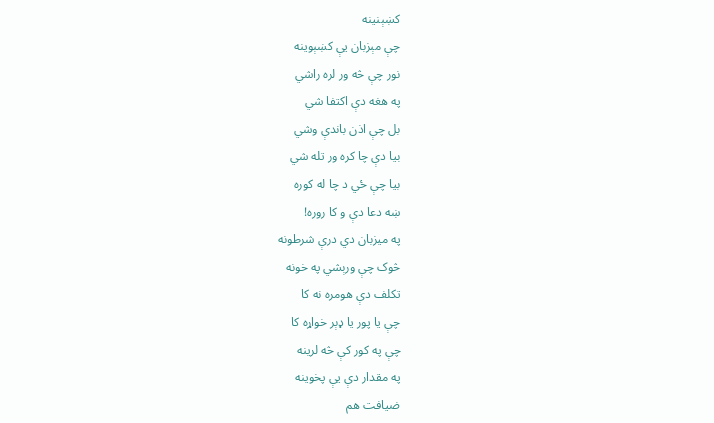کښېنينه
چې مېزبان يې کښېوينه
نور چې څه ور لره راشي
په هغه دې اکتفا شي
بل چې اذن باندې وشي
بيا دې چا کره ور تله شي
بيا چې ځي د چا له کوره
ښه دعا دې و کا روره!
په ميزبان دي درې شرطونه
څوک چې ورېشي په خونه
تکلف دې هومره نه کا
چې يا پور يا ډېر خواړه کا
چې په کور کې څه لرينه
په مقدار دې يې پخوينه
ضيافت هم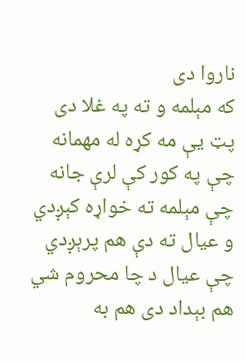ناروا دی
که مېلمه و ته په غلا دی
پټ يې مه کړه له مهمانه
چې په کور کې لرې جانه
چې مېلمه ته خواړه کېږدي
و عيال ته دې هم پرېږدي
چې عيال د چا محروم شي
هم بېداد دی هم به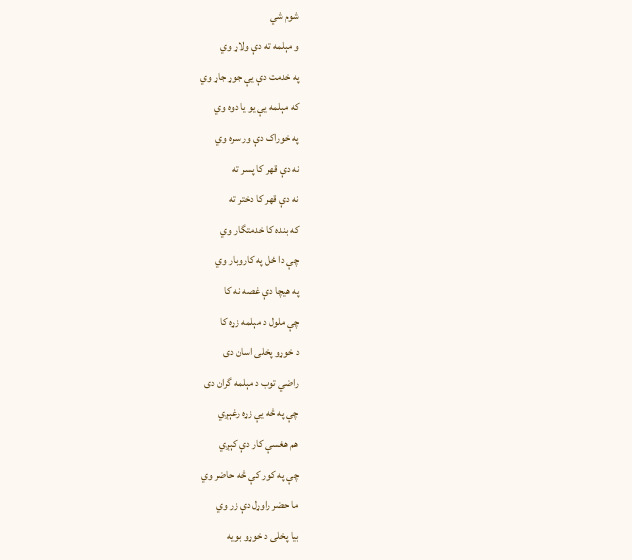شوم شي
و مېلمه ته دې ولاړ وي
په خدمت دې يې جوړ جاړ وي
که مېلمه يې يو يا دوه وي
په خوراک دې ور سره وي
نه دې قهر کا پسر ته
نه دې قهر کا دختر ته
که بنده کا خدمتگار وي
چې دا ځل په کاروبار وي
په هيچا دې غصه نه کا
چې ملول د مېلمه زړه کا
د خوړو پخلی اسان دی
راضي توب د مېلمه گران دی
چې په څه يې زړه رغېږي
هم هغسې کار دې کېږي
چې په کور کې څه حاضر وي
ما حضر راوړل دې زر وي
بيا پخلی د خوړو بويه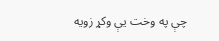چې په وخت يې وکړ زويه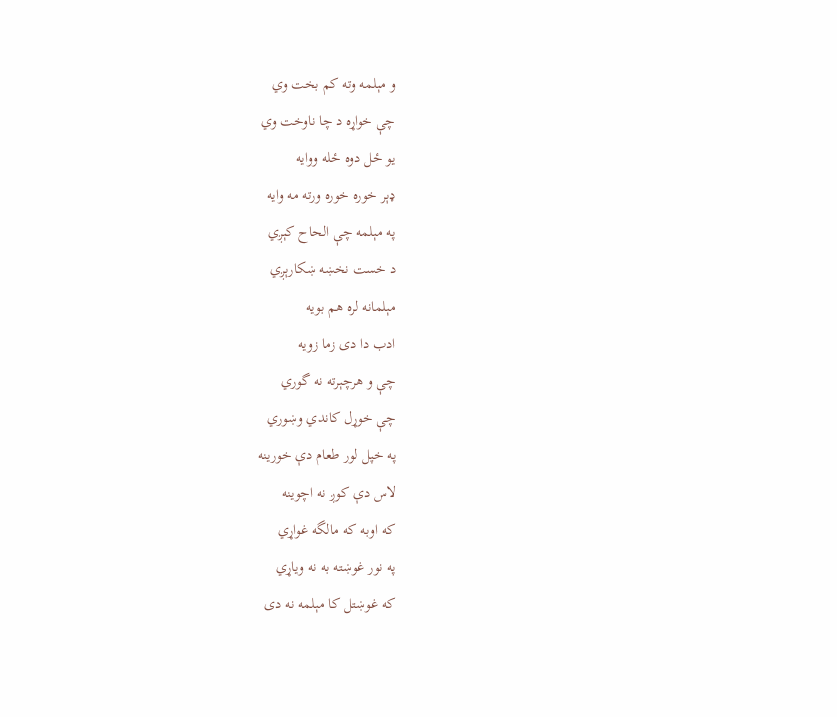و مېلمه وته کم بخت وي
چې خواړه د چا ناوخت وي
يو ځل دوه ځله ووايه
ډېر خوره خوره ورته مه وايه
په مېلمه چې الحاح کېږي
د خست نخښه ښکارېږي
مېلمانه لره هم بويه
ادب دا دی زما زويه
چې و هرچېرته نه گوري
چې خوړل کاندي وښوري
په خپل لور طعام دې خورينه
لاس دې کوږ نه اچوينه
که اوبه که مالگه غواړي
په نور غوښته به نه وياړي
که غوښتل کا مېلمه نه دی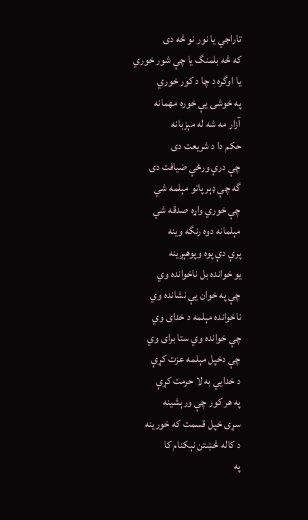تاراجي يا نور نو څه دی
که څه بلمنگ يا چې شور خوري
يا اوگره د چا د کور خوري
په خوشۍ يې خوره مهمانه
آزار مه شه له مېزبانه
حکم دا د شريعت دی
چې درې ورځې ضيافت دی
گه چې ډېر پاتو مېلمه شي
چې خوري واړه صدقه شي
مېلمانه دوه رنگه وينه
پرې دې پوه وپوهېږينه
يو خوانده بل ناخوانده وي
چې په خوان يې نشانده وي
ناخوانده مېلمه د خدای وي
چې خوانده وي ستا برای وي
چې دخپل مېلمه عزت کړې
د خدايي به لا حرمت کړې
په هر کور چې ورېشينه
سړی خپل قسمت که خورينه
د کاله څښتن نېکنام کا
په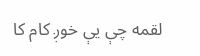لقمه چې يې خوږ کام کا